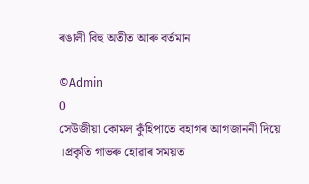ৰঙালী বিহু অতীত আৰু বৰ্তমান

©Admin
0
সেউজীয়া কোমল কুঁহিপাতে বহাগৰ আগজাননী দিয়ে ।প্ৰকৃতি গাভৰু হোৱাৰ সময়ত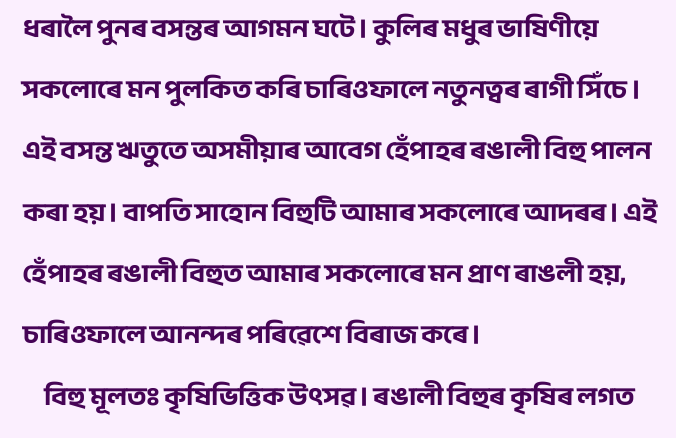ধৰালৈ পুনৰ বসন্তৰ আগমন ঘটে। কুলিৰ মধুৰ ভাষিণীয়ে সকলোৰে মন পুলকিত কৰি চাৰিওফালে নতুনত্বৰ ৰাগী সিঁচে । এই বসন্ত ঋতুতে অসমীয়াৰ আবেগ হেঁপাহৰ ৰঙালী বিহু পালন কৰা হয়। বাপতি সাহোন বিহুটি আমাৰ সকলোৰে আদৰৰ। এই হেঁপাহৰ ৰঙালী বিহুত আমাৰ সকলোৰে মন প্ৰাণ ৰাঙলী হয়, চাৰিওফালে আনন্দৰ পৰিৱেশে বিৰাজ কৰে।
     বিহু মূলতঃ কৃষিভিত্তিক উৎসৱ। ৰঙালী বিহুৰ কৃষিৰ লগত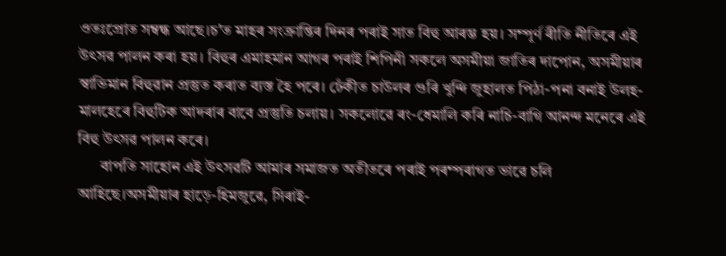ওতঃপ্ৰোত সম্বন্ধ আছে।চ'ত মাহৰ সংক্ৰান্তিৰ দিনৰ পৰাই সাত বিহু আৰম্ভ হয়। সম্পূৰ্ণ ৰীতি নীতিৰে এই উৎসৱ পালন কৰা হয়। বিহুৰ এমাহমান আগৰ পৰাই শিপিনী সকলে অসমীয়া জাতিৰ দাপোন, অসমীয়াৰ স্বাভিমান বিহুৱান প্ৰস্তুত কৰাত ব্যস্ত হৈ পৰে। ঢেঁকীত চাউলৰ গুৰি খুন্দি জুহালত পিঠা-পনা বনাই উলহ-মালহেৰে বিহুটিক আদৰাৰ বাবে প্ৰস্তুতি চলায়। সকলোৱে ৰং-ধেমালি কৰি নাচি-বাগি আনন্দ মনেৰে এই বিহু উৎসৱ পালন কৰে।
      বাপতি সাহোন এই উৎসৱটি আমাৰ সমাজত অতীতৰে পৰাই পৰম্পৰাগত ভাৱে চলি আহিছে।অসমীয়াৰ হাড়ে-হিমজুৱে, সিৰাই-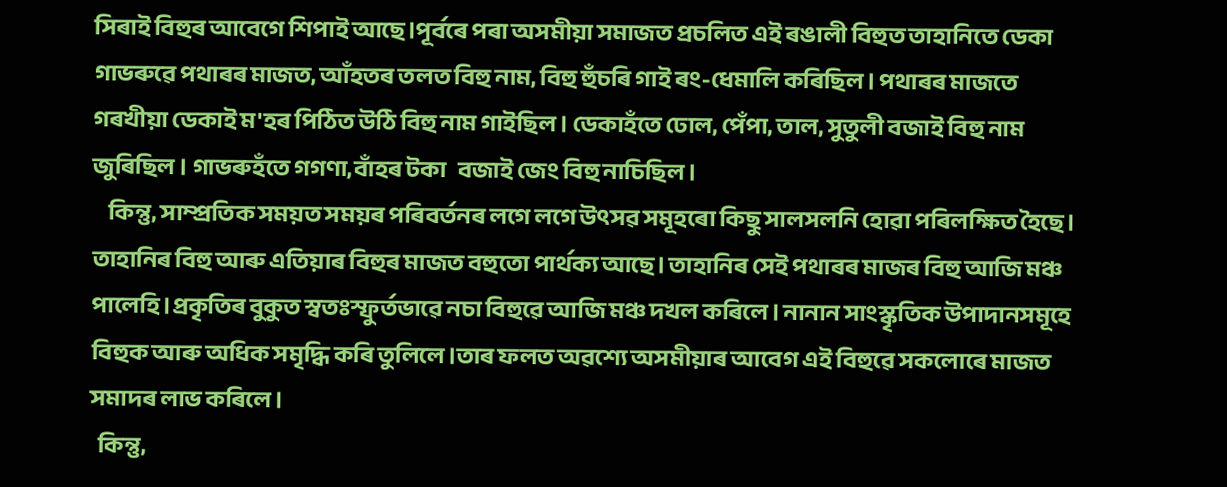সিৰাই বিহুৰ আবেগে শিপাই আছে।পূৰ্বৰে পৰা অসমীয়া সমাজত প্ৰচলিত এই ৰঙালী বিহুত তাহানিতে ডেকা গাভৰুৱে পথাৰৰ মাজত, আঁহতৰ তলত বিহু নাম, বিহু হুঁচৰি গাই ৰং-ধেমালি কৰিছিল। পথাৰৰ মাজতে গৰখীয়া ডেকাই ম'হৰ পিঠিত উঠি বিহু নাম গাইছিল। ডেকাহঁতে ঢোল, পেঁপা, তাল, সুতুলী বজাই বিহু নাম জুৰিছিল । গাভৰুহঁতে গগণা,বাঁহৰ টকা   বজাই জেং বিহু নাচিছিল।
    কিন্তু, সাম্প্ৰতিক সময়ত সময়ৰ পৰিবৰ্তনৰ লগে লগে উৎসৱ সমূহৰো কিছু সালসলনি হোৱা পৰিলক্ষিত হৈছে। তাহানিৰ বিহু আৰু এতিয়াৰ বিহুৰ মাজত বহুতো পাৰ্থক্য আছে। তাহানিৰ সেই পথাৰৰ মাজৰ বিহু আজি মঞ্চ পালেহি।প্ৰকৃতিৰ বুকুত স্বতঃস্ফুৰ্তভাৱে নচা বিহুৱে আজি মঞ্চ দখল কৰিলে। নানান সাংস্কৃতিক উপাদানসমূহে বিহুক আৰু অধিক সমৃদ্ধি কৰি তুলিলে।তাৰ ফলত অৱশ্যে অসমীয়াৰ আবেগ এই বিহুৱে সকলোৰে মাজত সমাদৰ লাভ কৰিলে।
  কিন্তু,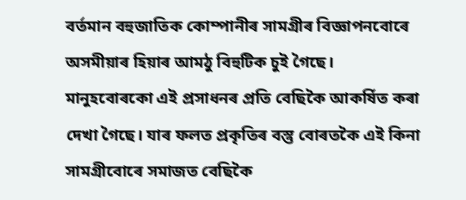বৰ্তমান বহুজাতিক কোম্পানীৰ সামগ্ৰীৰ বিজ্ঞাপনবোৰে অসমীয়াৰ হিয়াৰ আমঠু বিহুটিক চুই গৈছে। মানুহবোৰকো এই প্ৰসাধনৰ প্ৰতি বেছিকৈ আকৰ্ষিত কৰা দেখা গৈছে। যাৰ ফলত প্ৰকৃতিৰ বস্তু বোৰতকৈ এই কিনা সামগ্ৰীবোৰে সমাজত বেছিকৈ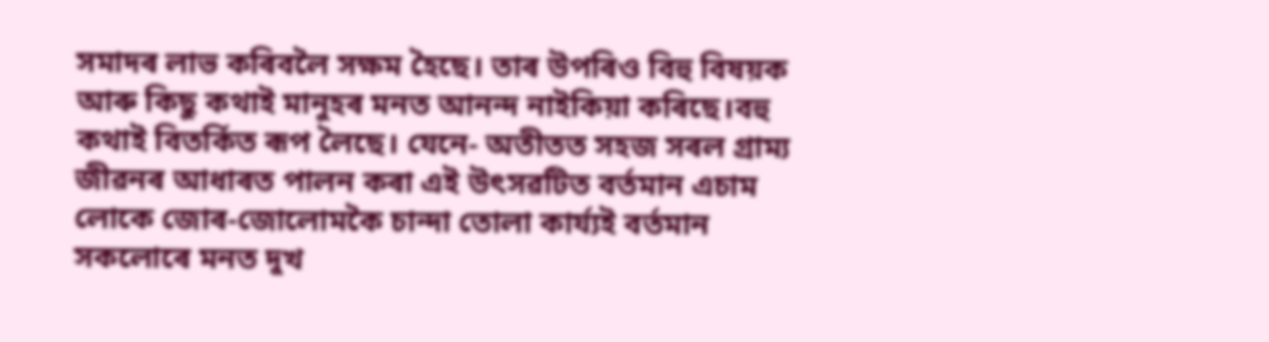সমাদৰ লাভ কৰিবলৈ সক্ষম হৈছে। তাৰ উপৰিও বিহু বিষয়ক আৰু কিছু কথাই মানুহৰ মনত আনন্দ নাইকিয়া কৰিছে।বহু কথাই বিতৰ্কিত ৰূপ লৈছে। যেনে- অতীতত সহজ সৰল গ্ৰাম্য জীৱনৰ আধাৰত পালন কৰা এই উৎসৱটিত বৰ্তমান এচাম লোকে জোৰ-জোলোমকৈ চান্দা তোলা কাৰ্য্যই বৰ্তমান সকলোৰে মনত দুখ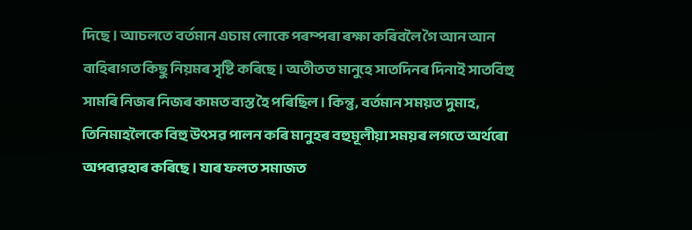দিছে। আচলতে বৰ্তমান এচাম লোকে পৰম্পৰা ৰক্ষা কৰিবলৈ গৈ আন আন বাহিৰাগত কিছু নিয়মৰ সৃষ্টি কৰিছে। অতীতত মানুহে সাতদিনৰ দিনাই সাতবিহু সামৰি নিজৰ নিজৰ কামত ব্যস্ত হৈ পৰিছিল। কিন্তু, বৰ্তমান সময়ত দুমাহ, তিনিমাহলৈকে বিহু উৎসৱ পালন কৰি মানুহৰ বহুমূলীয়া সময়ৰ লগতে অৰ্থৰো অপব্যৱহাৰ কৰিছে। যাৰ ফলত সমাজত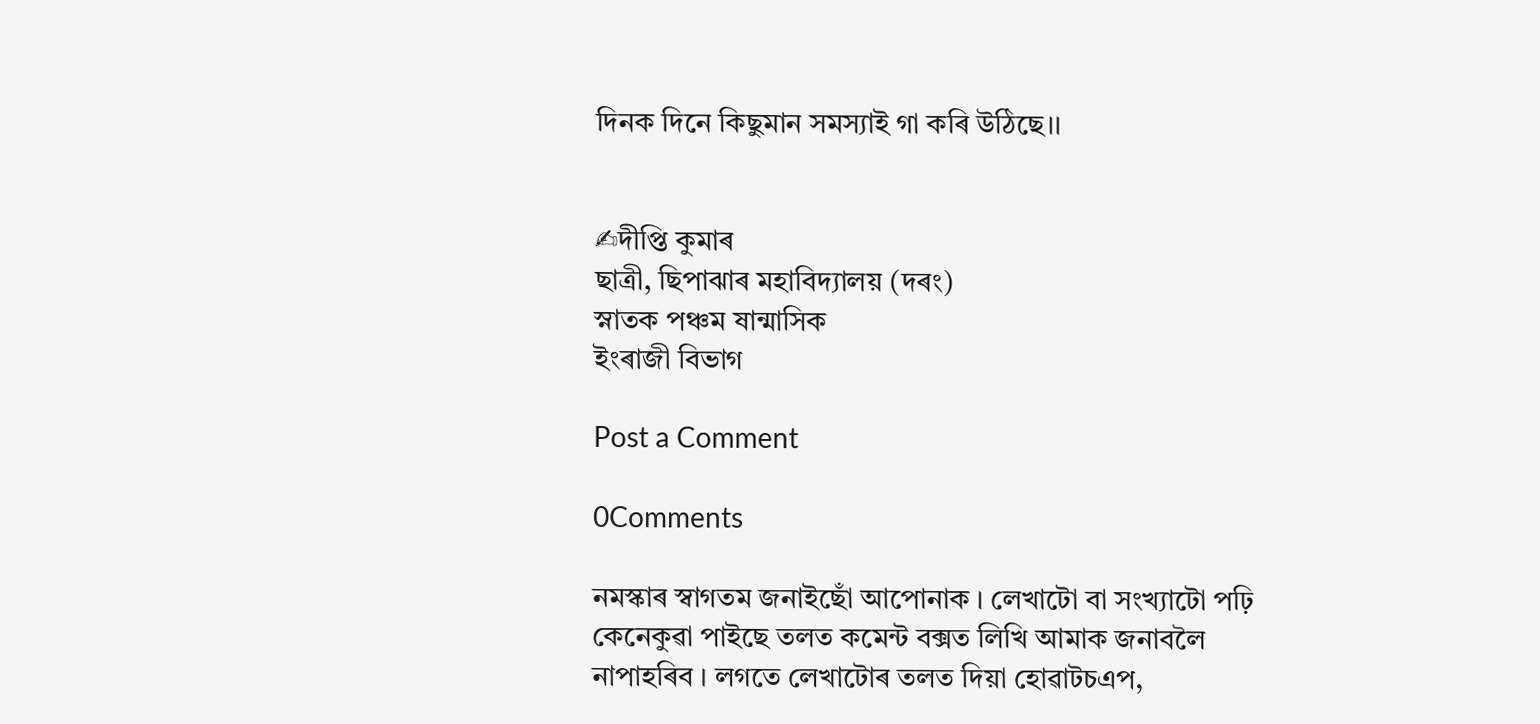দিনক দিনে কিছুমান সমস্যাই গা কৰি উঠিছে।।


✍দীপ্তি কুমাৰ
ছাত্ৰী, ছিপাঝাৰ মহাবিদ্যালয় (দৰং)
স্নাতক পঞ্চম ষান্মাসিক
ইংৰাজী বিভাগ

Post a Comment

0Comments

নমস্কাৰ স্বাগতম জনাইছোঁ আপোনাক । লেখাটো বা সংখ্যাটো পঢ়ি কেনেকুৱা পাইছে তলত কমেন্ট বক্সত লিখি আমাক জনাবলৈ নাপাহৰিব । লগতে লেখাটোৰ তলত দিয়া হোৱাটচএপ,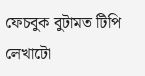ফেচবুক বুটামত টিপি লেখাটো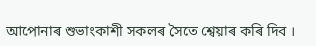আপোনাৰ শুভাংকাশী সকলৰ সৈতে শ্বেয়াৰ কৰি দিব ।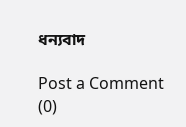ধন্যবাদ

Post a Comment (0)